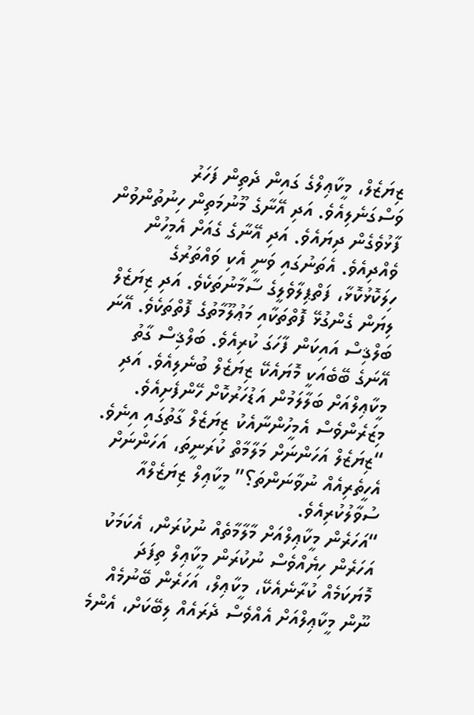ޒިޔަޒެލް، މީކާޢިލްގެ ގައިން ދެތިން ފަހަރު ވަސްގަނެލިއެވެ. އަދި އޭނާގެ މޫނުމަތިން ހިނުތުންވުން ފާޅުވެގެން ދިޔައެވެ. އަދި އޭނާގެ ގެއަށް އެމީހުން ވެއްދިއެވެ. އެތަނުގައި ވަނީ އެކި ވައްތަރުގެ ހިލަކޮޅުކޮޅާ، ފަތްޕިލާވެލީގެ ސާމާނުތަކެވެ. އަދި ޒިޔަޒެލް ލިޔަން ގެންގުޅޭ ފޮތްތަކާއި މަޢުލޫމާތުގެ ފޮތްތަކެވެ. އޭނަ ބަލްޤިސް އައިކަން ފާހަގަ ކުރިއެވެ. ބަލްޤިސް ގާތު އޭނަގެ ބޭބެއަކީ މޮޔައެކޭ ޒިޔަޒެލް ބުނެލިއެވެ. އަދި މީކާޢިލްއަށް ބަލާލަމުން އަޑުހަރުކޮށް ހޭންފެށިއެވެ. މިޒަރެންވެސް އެމީހުންނާއެކު ޒިޔަޒެލް ގާތުގައި އިނެވެ.
“ޒިޔަޒެލް އަހަންނަށް މަލާމާތް ކުރަނީތަ، އަހަންނަށް އެހީތެރިއެއް ނުވާނަންތަ؟” މީކާޢިލް ޒިޔަޒެލްއާ ސުވާލުކުރިއެވެ.
“އަހަރެން މީކާޢިލްއަށް މާލާމާތެއް ނުކުރަން، އެކަމަކު އަހަރެން ހިޔެއްވެސް ނުކުރަން މީކާޢިލް ތިފަދަ މޮޔަކަމެއް ކުރާނެއެކޭ، މީކާޢިލް، އަހަރެން ބޭނުމެއް ނޫން މީކާޢިލްއަށް އެއްވެސް ދެރައެއް ލިބޭކަށް، އެންމެ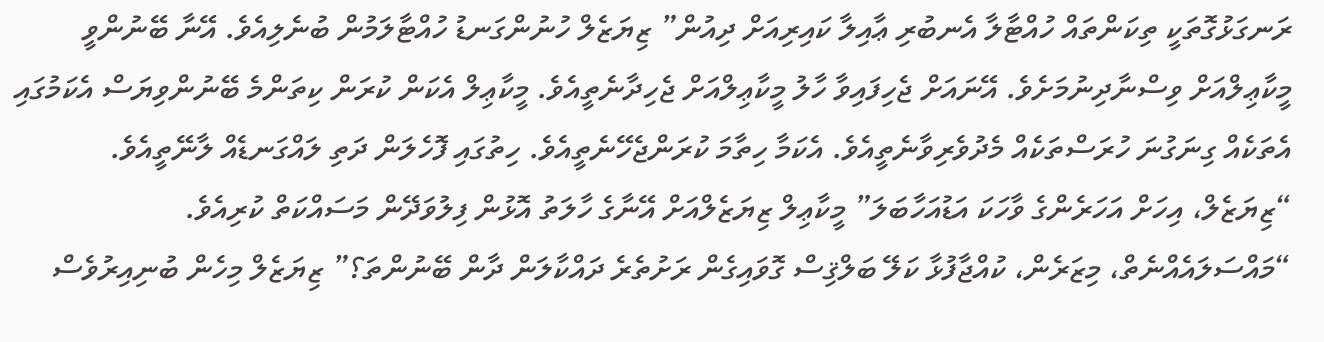ރަނގަޅުގޮތަކީ ތިކަންތައް ހުއްޓާލާ އެނބުރި ޢާއިލާ ކައިރިއަށް ދިއުން” ޒިޔަޒެލް ހުނުންގަނޑު ހުއްޓާލަމުން ބުނެލިއެވެ. އޭނާ ބޭނުންވީ މީކާޢިލްއަށް ވިސްނާދިނުމަށެވެ. އޭނައަށް ޖެހިފައިވާ ހާލު މީކާޢިލްއަށް ޖެހިދާނެތީއެވެ. މީކާޢިލް އެކަން ކުރަން ކިތަންމެ ބޭނުންވިޔަސް އެކަމުގައި އެތަކެއް ގިނަގުނަ ހުރަސްތަކެއް މެދުވެރިވާނެތީއެވެ. އެކަމާ ހިތާމަ ކުރަންޖެހޭނެތީއެވެ. ހިތުގައި ފޮހެލަން ދަތި ލައްގަނޑެއް ލާނޭތީއެވެ.
“ޒިޔަޒެލް، އިހަށް އަހަރެންގެ ވާހަކަ އަޑުއަހާބަލަ” މީކާޢިލް ޒިޔަޒެލްއަށް އޭނާގެ ހާލަތު އޮޅުން ފިލުވަދޭން މަސައްކަތް ކުރިއެވެ.
“މައްސަލައެއްނެތް، މިޒަރެން، ކުއްޖާފުޅާ ކަލޭ ބަލްޤިސް ގޮވައިގެން ރަށުތެރެ ދައްކާލަން ދާން ބޭނުންތަ؟” ޒިޔަޒެލް މިހެން ބުނިއިރުވެސް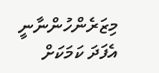މިޒަރެންހުންނާނީ އެފަދަ ކަމަކަށް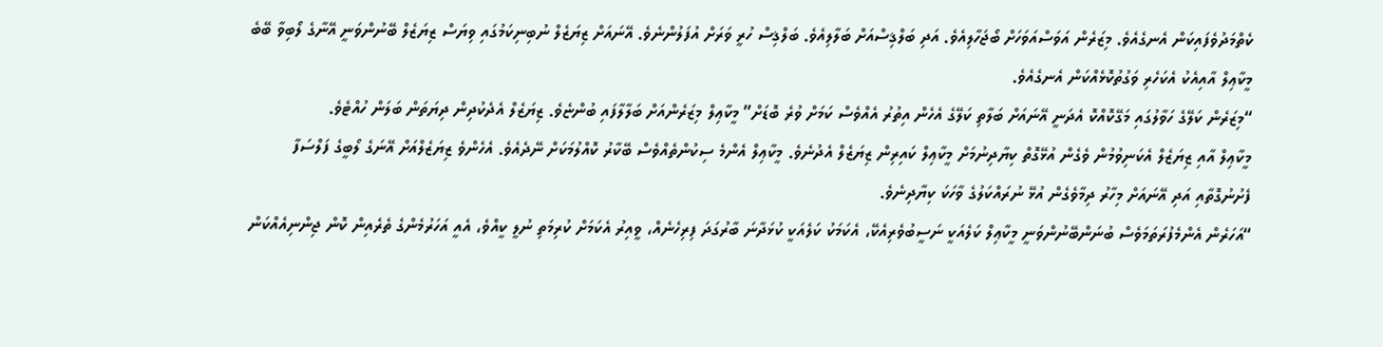ކެތްމަދުވެފައިކަން އެނގެއެވެ. މިޒަރެން އަވަސްއަވަހަށް ބޯޖަހާލިއެވެ. އަދި ބަލްޤިސްއަށް ބަލާލިއެވެ. ބަލްޤިސް ހުރީ ވަރަށް އުފަލުންނެވެ. އޭނައަށް ޒިޔަޒެލް ނުބިނިކަމުގައި ވިޔަސް ޒިޔަޒެލް ބޭނުންވަނީ އޭނާގެ ލޯބިވާ ބޭބެ މީކާޢިލް އާއިއެކު އެކަހެރި ވަގުތުކޮޅެއްކަން އެނގެއެވެ.
“މިޒަރެން ކަލޭގެ ހަވާލުގައި މަގޭކޮއްކޮ އެދަނީ އޭނައަށް ބަލާތި ކަލޭގެ އެހެން އިތުރު އެއްވެސް ކަމަށް ވުރެ ބޮޑަށް” މީކާޢިލް މިޒަރެންއަށް ބަލާލާފައި ބުންޏެވެ. ޒިޔަޒެލް އެދެކުދިން ދިޔަތަން ބަލަން ހުއްޓެވެ.
މީކާޢިލް އާއި ޒިޔަޒެލް އެކަނިވުމުން ވެގެން އުޅޭގޮތް ކިޔާދިނުމަށް މީކާޢިލް ކައިރިން ޒިޔަޒެލް އެދުނެވެ. މީކާޢިލް އެންމެ ސިކުންތެއްވެސް ބޭކާރު ކޮއްލުމަކަށް ނޭދެއެވެ. އެހެންވެ ޒިޔަޒެލްއަށް އޭނަގެ ލޯބީގެ ފަލްސަފާ ފެށުނުގޮތާއި އަދި އޭނައަށް މިހާރު ދިމާވެގެން އުޅޭ ނުރައްކަލުގެ ވާހަކަ ކިޔާދިނެވެ.
“އަހަރެން އެންމެފުރަތަމަވެސް ބުނަންބޭނުންވަނީ މީކާޢިލް ކަލެއަކީ ނަސީބުވެރިއެކޭ، އެކަމަކު ކަލެއަކީ ކުޅަދާނަ ބާރުގަދަ ފިރިހެނެއް، ވީއިރު އެކަމަށް ކުރިމަތި ނުލީ ކީއްވެ، އެއީ އަހަރުމެންގެ ތެރެއިން ކޮން ޖިންނިއެއްކަން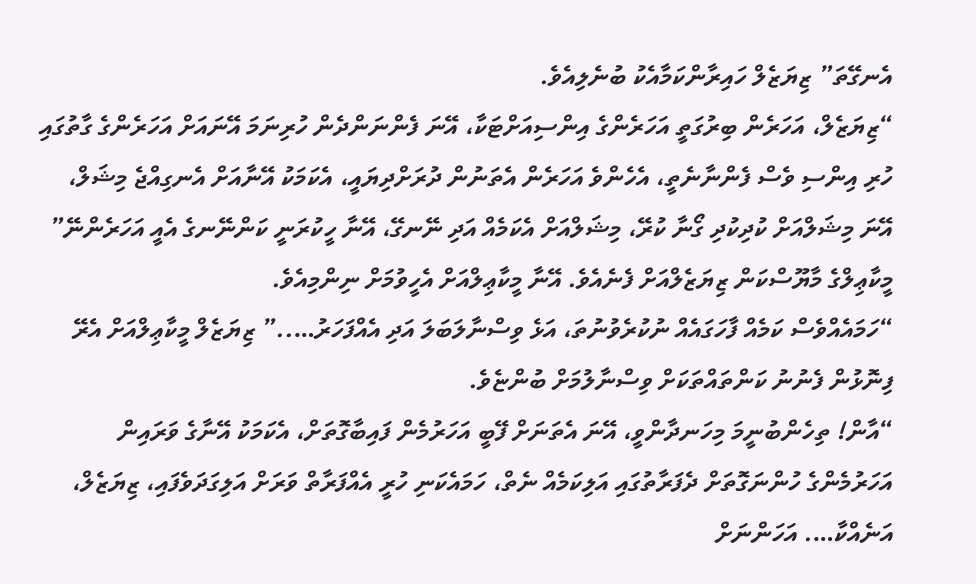އެނގޭތަ” ޒިޔަޒެލް ހައިރާންކަމާއެކު ބުނެލިއެވެ.
“ޒިޔަޒެލް، އަހަރެން ބިރުގަތީ އަހަރެންގެ އިންސިއަށްޓަކާ، އޭނަ ފެންނަންދެން ހުރިނަމަ އޭނައަށް އަހަރެންގެ ގާތުގައި ހުރި އިންސި ވެސް ފެންނާނެތީ، އެހެންވެ އަހަރެން އެތަނުން ދުރަށްދިޔައީ، އެކަމަކު އޭނާއަށް އެނގިއްޖެ މިޝަލް، އޭނަ މިޝަލްއަށް ކުދިކުދި ގޯނާ ކުރޭ، މިޝަލްއަށް އެކަމެއް އަދި ނޭނގޭ، އޭނާ ހީކުރަނީ ކަންނޭނގެ އެއީ އަހަރެންނޭ” މީކާޢިލްގެ މާޔޫސްކަން ޒިޔަޒެލްއަށް ފެނެއެވެ. އޭނާ މީކާޢިލްއަށް އެހީވުމަށް ނިންމިއެވެ.
“ހަމައެއްވެސް ކަމެއް ފާހަގައެއް ނުކުރެވުނުތަ، އަޅެ ވިސްނާލަބަލަ އަދި އެއްފަހަރު…..” ޒިޔަޒެލް މީކާޢިލްއަށް އެރޭ ފިނޮޅުން ފެނުނު ކަންތައްތަކަށް ވިސްނާލުމަށް ބުންޏެވެ.
“އާން! ތިހެންބުނީމަ މިހަނދާންވީ، އޭނަ އެތަނަށް ފޭބީ އަހަރުމެން ފައިބާގޮތަށް، އެކަމަކު އޭނާގެ ވަރައިން އަހަރުމެންގެ ހުންނަގޮތަށް ދެފަރާތުގައި އަލިކަމެއް ނެތް، ހަމައެކަނި ހުރީ އެއްފަރާތް ވަރަށް އަލިގަދަވެފައި، ޒިޔަޒެލް، އަނެއްކާ…. އަހަންނަށް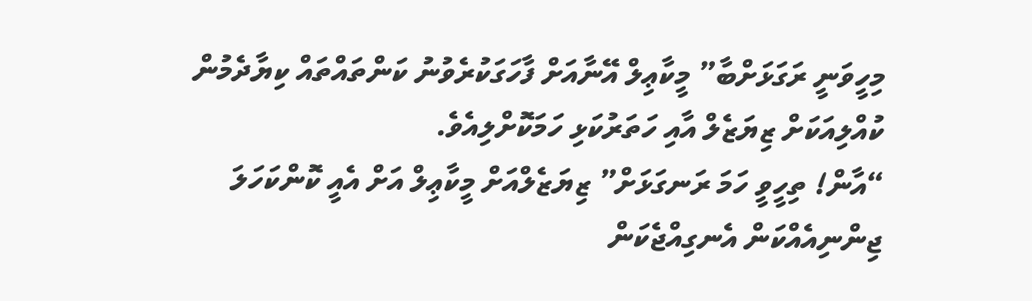މިހީވަނީ ރަގަޅަށްބާ” މީކާޢިލް އޭނާއަށް ފާހަގަކުރެވުނު ކަންތައްތައް ކިޔާދެމުން ކުއްލިއަކަށް ޒިޔަޒެލް އާއި ހަތަރުކަޅި ހަމަކޮށްލިއެވެ.
“އާން! ތިހީވީ ހަމަ ރަނގަޅަށް” ޒިޔަޒެލްއަށް މީކާޢިލް އަށް އެއީ ކޮންކަހަލަ ޖިންނިއެއްކަން އެނގިއްޖެކަން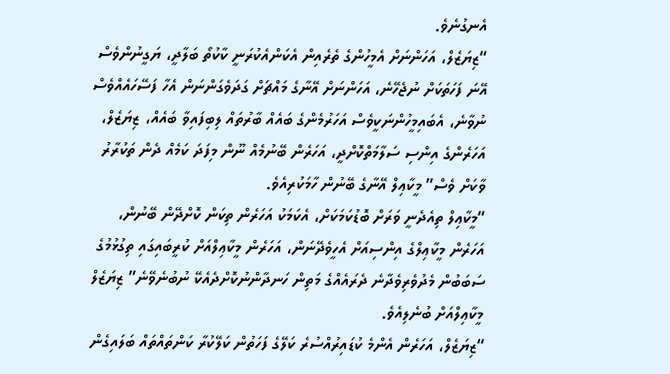އެނގުނެވެ.
“ޒިޔަޒެލް، އަހަންނަށް އެމީހުންގެ ތެރެއިން އެކަންއެކުރަނީ ކާކުތޯ ބަލާދީ، ޔަގީނުންވެސް އޭނަ ފަހަތަކަށް ނުޖެހޭނެ، އަހަންނަށް އޭނާގެ މައްޗަށް ގަދަވެގަންނަން އެހާ ފަސޭހައެއްވެސް ނުވާނެ، އެބައިމީހުންނަކީވެސް އަހަރުމެންގެ ބައެއް ބާރުތައް ލިބިފައިވާ ބައެއް، ޒިޔަޒެލް، އަހަރެންގެ އިންސި ސަލާމަތްކޮށްދީ، އަހަރެން ބޭނުމެއް ނޫން މިފަދަ ކަމެއް ދެން ތަކުރާރު ވާކަށް ވެސް” މީކާޢިލް އޭނާގެ ބޭނުން ހާމަކުރިއެވެ.
“މީކާޢިލް ތިއެދެނީ ވަރަށް ބޮޑުކަމަކަށް، އެކަމަކު އަހަރެން ތިކަން ކޮށްދޭން ބޭނުން، އަހަރެން މީކާޢިލްގެ އިންސިއަށް އެހީވެދޭނަން، އަހަރެން މީކާޢިލްއަށް ކުރީބައިގައި ތިގުޅުމުގެ ސަބަބުން މެދުވެރިވެދާނެ ދެރައެއްގެ މަތިން ހަނދާންނުކޮށްދެއެކޭ ނުބުނެވޭނެ” ޒިޔަޒެލް މީކާޢިލްއަށް ބުނެލިއެވެ.
“ޒިޔަޒެލް، އަހަރެން އެންމެ ކުޑައިރުއްސުރެ ކަލޭގެ ފަހަތުން ކަލޭކުރާ ކަންތައްތައް ބަލައިގެން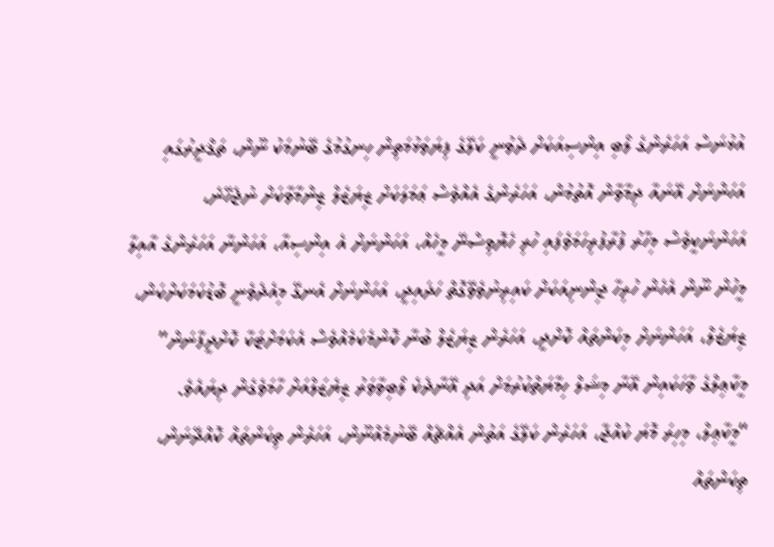އުޅުނަސް އަހަރެންގެ ލޯބި އިންސިއަކަށް ދެވުނީ ކަލޭގެ ފިޔަވަޅުމަތިން ހިނގުމުގެ ބޭނުމަކު ނޫން، ތަޤްދީރުގައި އަހަންނަށް އޭނައާ ދިމާވާން އޮތުމުން، އަހަރެންގެ އެއްވެސް ޢަމަލަކަށް ޒިޔަޒެލް ޒިންމާވާކަށް ނުޖެހޭނެ، އަހަންނަކީވެސް މިހާރު ފުރާފުރިހަމަވެފައި ހުރި ހެޔޮވިސްނޭ މީހެއް، އަހަންނަށް އެ އިންސިއާ، އަހަންނާ އަހަރެންގެ އާއިލާ މީހުން ނޫން އެހެން ހުރިހާ ޖިންނިއަކަށް ކައިރިނުވެވޭގޮތް ހަދައިދީ، އަހަންނަށް އެނގޭ މިއެދެވެނީ ބޮޑުކަމަކަށްކަން، ޒިޔަޒެލް، އަހަންނަށް މިކަންތައް ކޮށްދީ، އަހަރެން ޒިޔަޒެލް ބުނާ ކޮންމެކަމެއްވެސް އެކަމަށްޓަކާ ކޮށްދީފާނަން” މީކާޢިލްގެ ވާހަކައިން އޭނާ މިޝަލް ހިމާޔަތްކުރުމަށް އަދި އޭނާދެކެ ލޯބިވާވަރު ޒިޔެޒަލްއަށް ހާމަވެގެން ދިޔައެވެ.
“މީކާޢިލް، މިހިރަ މޮޔަ ކުއްޖާ، އަހަރެން ކަލޭގެ އަތުން އެއްޗެއް ބޭނުމެއްނޫން، އަހަރެން ތިކަންތައް ކޮއްދޭނަން، ތިކަންތައް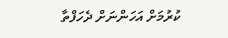ކުރުމަށް އަހަންނަށް ދެހަފްތާ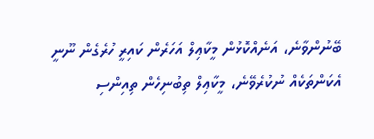ބޭނުންވާނެ، އަނެއްކޮޅުން މީކާޢިލް އަހަރެން ކައިރީ ހުރެގެން ނޫނީ އެކަންތަކެއް ނުކުރެވޭނެ، މީކާޢިލް ތިބުނިހެން ތިއިންސި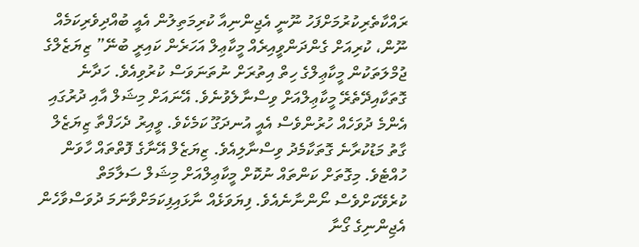ރައްކާތެރިކުރުމަށްފަހު ނޫނީ އެޖިންނިއާ ކުރިމަތިލުން އެއީ ބުއްދިވެރިކަމެއް ނޫން، ކުރިއަށް ގެންދަންވީއިރެއް މީކާޢިލް އަހަރެން ކައިރީ ބުނޭ” ޒިޔަޒެލްގެ ޖުމްލަތަކުން މީކާޢިލްގެ ހިތް އިތުރަށް ނުތަނަވަސް ކުރުވިއެވެ. ހަދާނެ ގޮތަކާއިދޭތެރޭ މީކާޢިލްއަށް ވިސްނާލެވުނެވެ. އޭނައަށް މިޝަލް އާއި ދުރުގައި އެންމެ ދުވަހެއް ހުރުންވެސް އެއީ އުނދަގޫ ކަމެކެވެ. ވީއިރު ދެހަފްތާ ޒިޔަޒެލް ގާތު މަޑުކުރާނެ ގޮތަކާމެދު ވިސްނާލިއެވެ. ޒިޔަޒެލް އޭނާގެ ފޮތްތައް ހާވަން ހުއްޓެވެ. މިގޮތަށް ކަންތައް ނުކޮށް މީކާޢިލްއަށް މިޝަލް ސަލާމަތް ކުރެވޭކަށްވެސް ނޯންނާނެއެވެ. ފިޔަވަޅެއް ނާޅައިފިކަމަށްވާނަމަ ދުވަސްވާހެން އެޖިންނިގެ ގޯނާ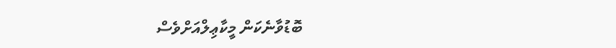ބޮޑުވާނެކަން މީކާޢިލްއަށްވެސް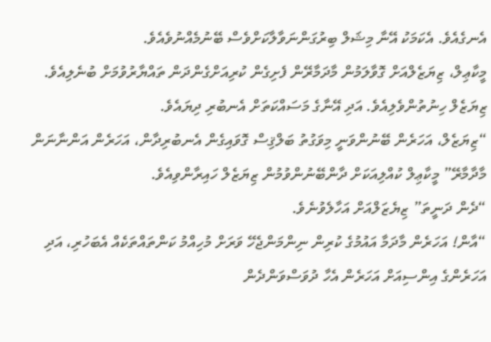އެނގެއެވެ. އެކަމަކު އޭނާ މިޝަލް ބިރުގަންނަވާލާކަށްވެސް ބޭނުމެއްނުވެއެވެ.
މީކާޢިލް، ޒިޔަޒެލްއަށް ގޮވާލަމުން މާދަމާރޭން ފެށިގެން ކުރިއަށްގެންދަން ތައްޔާރުވުމަށް ބުނެލިއެވެ. ޒިޔަޒެލް ހިނުތުންވެލިއެވެ. އަދި އޭނާގެ މަސައްކަތަށް އެނބުރި ދިޔައެވެ.
“ޒިޔަޒެލް، އަހަރެން ބޭނުންވަނީ މިވަގުތު ބަލްޤިސް ގޮވައިގެން އެނބުރިދާން، އަހަރެން އަންނާނަން މާދާމާރޭ” މީކާޢިލް ކުއްލިއަކަށް ދާންބޭނުންވުމުން ޒިޔަޒެލް ހައިރާންވިއެވެ.
“ދެން ދަނީތަ” ޒިޔެޒަލްއަށް އަހާލެވުނެވެ.
“އާން! އަހަރެން މާދަމާ އައުމުގެ ކުރިން ނިންމަންޖެހޭ ވަރަށް މުހިއްމު ކަންތައްތަކެއް އެބަހުރި، އަދި އަހަރެންގެ އިންސިއަށް އަހަރެން އެހާ ދުވަސްވަންދެން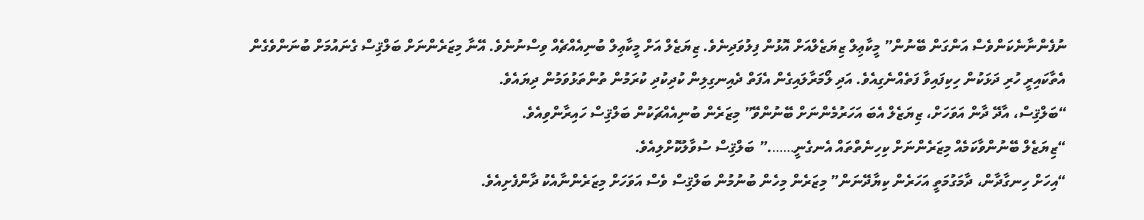ނުފެންނާނެކަންވެސް އަންގަން ބޭނުން” މީކާޢިލް ޒިޔަޒެލްއަށް އޮޅުން ފިލުވަދިނެވެ. ޒިޔަޒެލް އަށް މީކާޢިލް ބުނިއެއްޗެއް ވިސްނުނެވެ. އޭނާ މިޒަރެންނަށް ބަލްޤިސް ގެނައުމަށް ބުނަންވެގެން އެތާކައިރީ ހުރި ދަޅަކުން ހިކިފައިވާ ފަތެއްނެގިއެވެ. އަދި ލޯމަރާލައިގެން އެފަތް ދެއިނގިލިން ކުދިކުދި ކުރަމުން ތުންތަޅުވަމުން ދިޔައެވެ.
“ބަލްޤިސް، އާދޭ ދާން އަވަހަށް، ޒިޔަޒެލް އެބަ އަހަރުމެންނަށް ބޭނުންވޭ” މިޒަރެން ބުނިއެއްޗަކުން ބަލްޤިސް ހައިރާންވިއެވެ.
“ޒިޔަޒެލް ބޭނުންވާކަމެއް މިޒަރެންނަށް ކިހިނެތްތައް އެނގެނީ…….” ބަލްޤިސް ސުވާލުކޮށްލިއެވެ.
“އިހަށް ހިނގާދާން، ދާމަގުމަތީ އަހަރެން ކިޔާދޭނަން” މިޒަރެން މިހެން ބުނުމުން ބަލްޤިސް ވެސް އަވަހަށް މިޒަރެންނާއެކު ދާންފެށިއެވެ.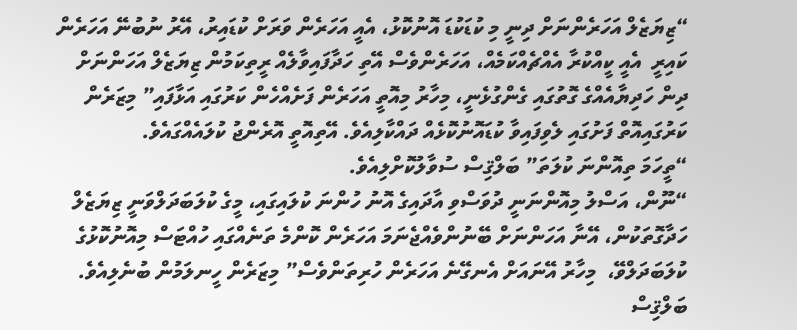“ޒިޔަޒެލް އަހަރެންނަށް ދިނީ މި ކުޑަކުޑަ އޮނުކޮޅު، އެއީ އަހަރެން ވަރަށް ކުޑައިރު، އޭރު ނުބުނޭ އަހަރެން ކައިރީ  އެއީ ކީއްކުރާ އެއްޗެއްކަމެއް، އަހަރެންވެސް އޭތި ހަދާފައިވާލެއް ރީތިކަމުން ޒިޔަޒެލް އަހަންނަށް ދިން ހަދިޔާއެއްގެ ގޮތުގައި ގެންގުޅެނީ، މިހާރު މިއޮތީ އަހަރެން ފަށެއްހެން ކަރުގައި އަޅާފައި” މިޒަރެން ކަރުގައިއޮތް ފަށުގައި ލެވިފައިވާ ކުޑައޮނުކޮޅެއް ދައްކާލިއެވެ. އޭތިއޮތީ އޮރެންޖު ކުލައެއްގައެވެ.
“ތީހަމަ ތިއޮންނަ ކުލަތަ” ބަލްޤިސް ސުވާލުކޮށްލިއެވެ.
“ނޫން، އަސްލު މިއޮންނަނީ ދުވަސްވި އާދައިގެ އޮނު ހުންނަ ކުލައިގައި، މީގެ ކުލަބަދަލްވަނީ ޒިޔަޒެލް ހަދާގޮތަކުން، އޭނާ އަހަންނަށް ބޭނުންވެއްޖެނަމަ އަހަރެން ކޮންމެ ތަނެއްގައި ހުއްޓަސް މިއޮނުކޮޅުގެ ކުލަބަދަލްވޭ،  މިހާރު އޭނައަށް އެނގޭނެ އަހަރެން ހުރިތަންވެސް” މިޒަރެން ހީނލަމުން ބުނެލިއެވެ.
ބަލްޤިސް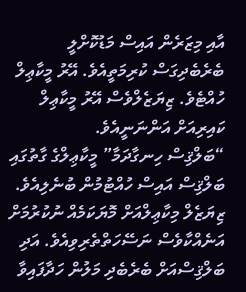އާއި މިޒަރެން އައިސް މަޑުކޮށްލީ ބެރެބެދިގަސް ކުރިމަތީއެވެ. އޭރު މީކާޢިލް ހުއްޓެވެ. ޒިޔަޒެލްވެސް އޭރު މީކާޢިލް ކައިރިއަށް އަންނަނީއެވެ.
“ބަލްޤިސް ހިނގާދަމާ” މީކާޢިލްގެ ގާތުގައި ބަލްޤިސް އައިސް ހުއްޓުމުން ބުނެލިއެވެ. ޒިޔަޒެލް މިކާޢިލްއަށް މޮޔަކަމެއް ނުކުރުމަށް އަނެއްކާވެސް ނަސޭހަތްތެރިވިއެވެ. އަދި ބަލްޤިސްއަށް ބެރެބެދި މަލުން ހަދާފައިވާ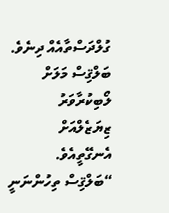ގުލްދަސްތާއެއް ދިނެވެ. ބަލްޤިސް މަލަށް ލޯބިކުރާވަރު ޒިޔަޒެލްއަށް އެނގޭތީއެވެ.
“ބަލްޤިސް ތިހުންނަނީ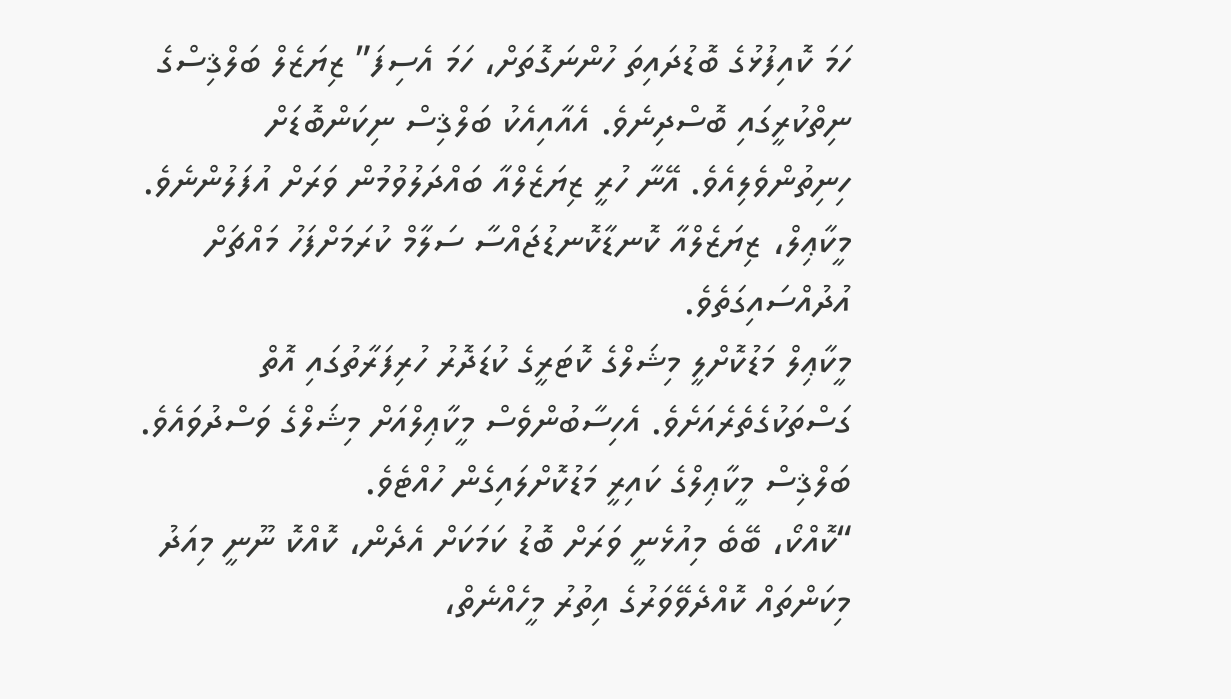ހަމަ ކޮއިފުޅުގެ ބޮޑުދައިތަ ހުންނަގޮތަށް، ހަމަ އެސިފަ” ޒިޔަޒެލް ބަލްޤިސްގެ ނިތްކުރީގައި ބޮސްދިނެވެ. އެއާއިއެކު ބަލްޤިސް ނިކަންބޮޑަށް ހިނިތުންވެލިއެވެ. އޭނާ ހުރީ ޒިޔަޒެލްއާ ބައްދަލުވުމުން ވަރަށް އުފަލުންނެވެ. މީކާޢިލް، ޒިޔަޒެލްއާ ކޮނޑާކޮނޑުޖައްސާ ސަލާމް ކުރަމަށްފަހު މައްޗަށް އުދުއްސައިގަތެވެ.
މީކާޢިލް މަޑުކޮށްލީ މިޝަލްގެ ކޮޓަރީގެ ކުޑަދޮރު ހުރިފަރާތުގައި އޮތް ގަސްތަކުގެތެރެއަށެވެ. އެހިސާބުންވެސް މީކާޢިލްއަށް މިޝަލްގެ ވަސްދުވައެވެ. ބަލްޤިސް މީކާޢިލްގެ ކައިރީ މަޑުކޮށްލައިގެން ހުއްޓެވެ.
“ކޮއްކޯ، ބޭބެ މިއުޅެނީ ވަރަށް ބޮޑު ކަމަކަށް އެދެން، ކޮއްކޮ ނޫނީ މިއަދު މިކަންތައް ކޮއްދެވޭވަރުގެ އިތުރު މީހެއްނެތް،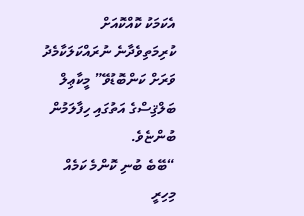އެކަމަކު ކޮއްކޮއަށް ކުރިމަތިވެދާނެ ނުރައްކަލަކާމެދު ވަރަށް ކަންބޮޑުވޭ” މީކާޢިލް ބަލްޤިސްގެ އަތުގައި ހިފާލަމުން ބުންޏެވެ.
“ބޭބެ ބުނި ކޮންމެ ކަމެއް މިހިރީ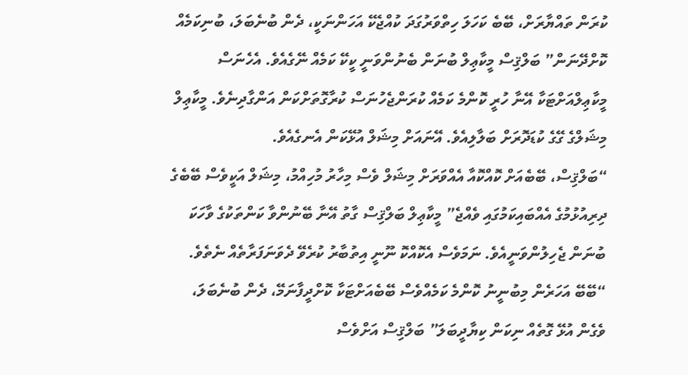ކުރަން ތައްޔާރަށް، ބޭބެ ކަހަލަ ހިތްވަރުގަދަ ކުއްޖެކޭ އަހަންނަކީ، ދެން ބުނެބަލަ، ބުނިކަމެއް ކޮށްދޭނަން” ބަލްޤިސް މީކާޢިލް ބުނަން ބެނުންވަނީ ކީކޭ ކަމެއް ނޭގެއެވެ. އެހެނަސް މީކާޢިލްއަށްޓަކާ އޭނާ ހުރީ ކޮންމެ ކަމެއް ކުރަންޖެހުނަސް ކުރާގޮތަށްކަން އަންގާދިނެވެ. މީކާޢިލް މިޝަލްގެ ގޭގެ ކުޑަދޮރަށް ބަލާލިއެވެ. އޭނައަށް މިޝަލް އުޅޭކަން އެނގެއެވެ.
“ބަލްޤިސް، ބޭބެއަށް ކޮއްކޮއާ އެއްވަރަށް މިޝަލް ވެސް މިހާރު މުހިއްމު، މިޝަލް އަކީވެސް ބޭބެގެ ދިރިއުޅުމުގެ އެއްބައިކަމުގައި ވެއްޖެ” މީކާޢިލް ބަލްޤިސް ގާތު އޭނާ ބޭނުންވާ ކަންތަކުގެ ވާހަކަ ބުނަން ޖެހިލުންވަނީއެވެ. ނަމަވެސް އެކޮއްކޮ ނޫނީ އިތުބާރު ކުރެވޭ ދެވަނަފަރާތެއް ނެތެވެ.
“ބޭބޭ އަހަރެން މިބުނީނު ކޮންމެ ކަމެއްވެސް ބޭބެއަށްޓަކާ ކޮށްދީފާނަމޭ، ދެން ބުނެބަލަ، ވެގެން އުޅޭ ގޮތެއް ނިކަން ކިޔާދީބަލަ” ބަލްޤިސް އަށްވެސް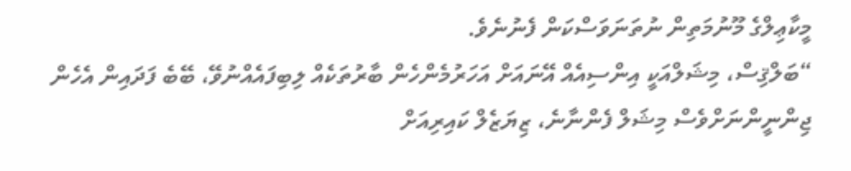މީކާޢިލްގެ މޫނުމަތިން ނުތަނަވަސްކަން ފެނުނެވެ.
“ބަލްޤިސް، މިޝަލްއަކީ އިންސިއެއް އޭނައަށް އަހަރުމެންހެން ބާރުތަކެއް ލިބިފައެއްނުވޭ، ބޭބެ ފަދައިން އެހެން ޖިންނީންނަށްވެސް މިޝަލް ފެންނާނެ، ޒިޔަޒެލް ކައިރިއަށް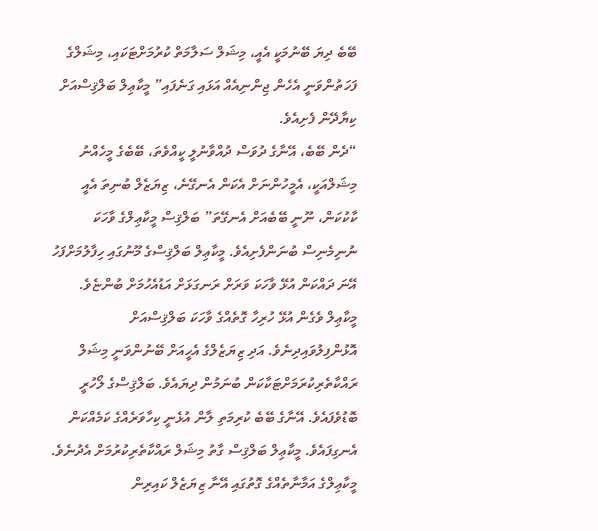ބޭބެ ދިޔަ ބޭނުމަކީ އެއީ، މިޝަލް ސަލާމަތް ކުރުމަށްޓަކައި، މިޝަލްގެ ފަހަތުންވަނީ އެހެން ޖިންނިއެއް އަޅައި ގަނެފައި” މީކާޢިލް ބަލްޤިސްއަށް ކިޔާދޭން ފެށިއެވެ.
“ދެން ބޭބެ، އޭނާގެ ދުވަސް ދުއްވާނުލީ ކީއްވެތަ، ބޭބެގެ މީހެއްނު މިޝަލްއަކީ، އެމީހުންނަށް އެކަން އެނގޭނެ، ޒިޔަޒެލް ބުނިތަ އެއީ ކާކުކަން، ނޫނީ ބޭބެއަށް އެނގޭތަ” ބަލްޤިސް މީކާޢިލްގެ ވާހަކަ ނުނިމެނިސް ބުނަންފެށިއެވެ. މީކާޢިލް ބަލްޤިސްގެ މޫނުގައި ހިފާލުމަށްފަހު އޭނަ ދައްކަން އުޅޭ ވާހަކަ ވަރަށް ރަނގަޅަށް އަޑުއެހުމަށް ބުންޏެވެ. މީކާޢިލް ވެގެން އުޅޭ ހުރިހާ ގޮތެއްގެ ވާހަކަ ބަލްޤިސްއަށް އޮޅުންފިލުވައިދިނެވެ. އަދި ޒިޔަޒެލްގެ އެހީއަށް ބޭނުންވަނީ މިޝަލް ރައްކާތެރިކުރަމަށްޓަކާކަން ބުނަމުން ދިޔައެވެ. ބަލްޤިސްގެ ލޯހުރީ  ބޮޑުވެފައެވެ. އޭނާގެ ބޭބެ ކުރިމަތި ލާން އުޅެނީ ކިހާވަރެއްގެ ކަމެއްކަން އެނގިފައެވެ. މީކާޢިލް ބަލްޤިސް ގާތު މިޝަލް ރައްކާތެރިކުރުމަށް އެދުނެވެ. މީކާޢިލްގެ އަމާނާތެއްގެ ގޮތުގައި އޭނާ ޒިޔަޒެލް ކައިރިން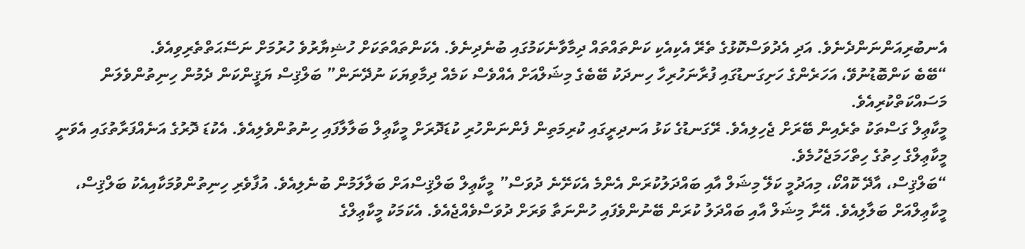އެނބުރިއަންނަންދެނެވެ. އަދި އެދުވަސްކޮޅުގެ ތެރޭ އެކިއެކި ކަންތައްތައް ދިމާވާނެކަމުގައި ބުނެދިނެވެ. އެކަންތައްތަކަށް ހުޝިޔާރުވެ ހުރުމަށް ނަސޭޙަތްތެރިވިއެވެ.
“ބޭބެ ކަންބޮޑުނުވޭ، އަހަރެންގެ ހަށިގަނޑުގައި ފުރާނަހުރިހާ ހިނދަކު ބޭބެގެ މިޝަލްއަށް އެއްވެސް ކަމެއް ދިމާވިޔަކަ ނުދޭނަން” ބަލްޤިސް ޔަޤީންކަން ދެމުން ހިނިތުންވެލަން މަސައްކަތްކުރިއެވެ.
މީކާޢިލް ގަސްތަކު ތެރެއިން ބޭރަށް ޖެހިލިއެވެ. ރޭގަނޑުގެ ކަޅު އަނދިރީގައި ކުރިމަތިން ފެންނަންހުރި ކުޑަދޮރަށް މީކާޢިލް ބަލާލާފައި ހިނުތުންވެލިއެވެ. އެކުޑަ ދޮރުގެ އަނެއްފަރާތުގައި އެވަނީ މީކާޢިލްގެ ހިތުގެ ހިތްހަމަޖެހުމެވެ.
“ބަލްޤިސް، އާދޭ ކޮއްކޯ، މިއަދުމީ ކަލޭ މިޝަލް އާއި ބައްދަލުކުރަން އެންމެ އެކަށޭނެ ދުވަސް” މީކާޢިލް ބަލްޤިސްއަށް ބަލާލަމުން ބުނެލިއެވެ. އުފާވެރި ހިނިތުންވުމަކާއިއެކު ބަލްޤިސް، މީކާޢިލްއަށް ބަލާލިއެވެ. އޭނާ މިޝަލް އާއި ބައްދަލު ކުރަން ބޭނުންވެފައި ހުންނަތާ ވަރަށް ދުވަސްވެއްޖެއެވެ. އެކަމަކު މީކާޢިލްގެ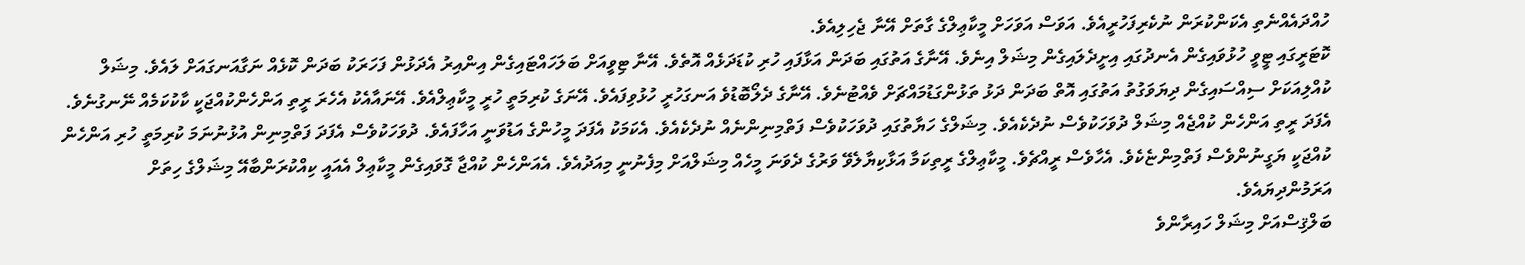ހުއްދައެއްނެތި އެކަންކުރަން ނުކެރިފަހުރީއެވެ. އަވަސް އަވަހަށް މީކާޢިލްގެ ގާތަށް އޭނާ ޖެހިލިއެވެ.
ކޮޓަރީގައި ޓީވީ ހުޅުވައިގެން އެނދުގައި އިށީދެލައިގެން މިޝަލް އިނެވެ. އޭނާގެ އަތުގައި ބަދަން އަޅާފައި ހުރި ކުޑަދަޅެއް އޮތެވެ. އޭނާ ޓިވީއަށް ބަލަހައްޓައިގެން އިންއިރު އެދަޅުން ފަހަރަކު ބަދަން ކޮޅެއް ނަގާއަނގައަށް ލައެވެ. މިޝަލް ކުއްލިއަކަށް ސިއްސައިގެން ދިޔަވަގުތު އަތުގައި އޮތް ބަދަން ދަޅު ތަޅުންގަޑުމައްޗަށް ވެއްޓުނެވެ. އޭނާގެ ދެލޯބޮޑުވެ އަނގަހުރީ ހުޅުވިފައެވެ. އޭނަގެ ކުރިމަތީ ހުރީ މީކާޢިލްއެވެ. އޭނައާއެކު އެހެރަ ރީތި އަންހެންކުއްޖަކީ ކާކުކަމެއް ނޭނގުނެވެ. އެފަދަ ރީތި އަންހެން ކުއްޖެއް މިޝަލް ދުވަހަކުވެސް ނުދެކެއެވެ. މިޝަލްގެ ހަޔާތުގައި ދުވަހަކުވެސް ފަތްމިނިންނެއް ނުދެކެއެވެ. އެކަމަކު އެފަދަ މީހުންގެ އަޑުވަނީ އަހާފައެވެ. ދުވަހަކުވެސް އެފަދަ ފަތްމިނިން އުޅުނުނަމަ ކުރިމަތީ ހުރި އަންހެން ކުއްޖަކީ ޔަގީނުންވެސް ފަތްމިންޏެކެވެ. އެހާވެސް ރީއްޗެވެ. މީކާޢިލްގެ ރީތިކަމާ އަޅާކިޔާލެވޭ ވަރުގެ ދެވަނަ މީހެއް މިޝަލްއަށް މިފެނުނީ މިއަދުއެވެ. އެއަންހެން ކުއްޖާ ގޮވައިގެން މީކާޢިލް އެއައީ ކިއްކުރަންބާއޭ މިޝަލްގެ ހިތަށް އަރަމުންދިޔައެވެ.
ބަލްޤިސްއަށް މިޝަލް ހައިރާންވެ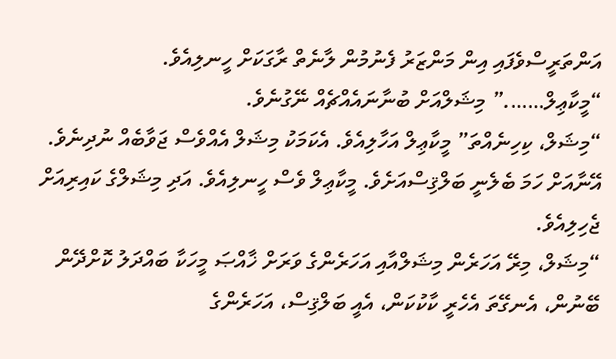އަންތަރީސްވެފައި އިން މަންޒަރު ފެނުމުން ލާނެތް ރާގަކަށް ހީނލިއެވެ.
“މީކާޢިލް…….” މިޝަލްއަށް ބުނާނައެއްޗެއް ނޭގުނެވެ.
“މިޝަލް، ކިހިނެއްތަ” މީކާޢިލް އަހާލިއެވެ. އެކަމަކު މިޝަލް އެއްވެސް ޖަވާބެއް ނުދިނެވެ. އޭނާއަށް ހަމަ ބެލެނީ ބަލްޤިސްއަށެވެ. މީކާޢިލް ވެސް ހީނލިއެވެ. އަދި މިޝަލްގެ ކައިރިއަށް ޖެހިލިއެވެ.
“މިޝަލް، މިރޭ އަހަރެން މިޝަލްއާއި އަހަރެންގެ ވަރަށް ޚާއްޞަ މީހަކާ ބައްދަލު ކޮށްދޭން ބޭނުން، އެނގޭތަ އެހެރީ ކާކުކަން، އެއީ ބަލްޤިސް، އަހަރެންގެ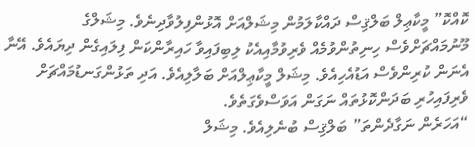ކޮއްކޮ” މީކާޢިލް ބަލްޤިސް ދައްކާލަމުން މިޝަލްއަށް އޮޅުންފިލުވާދިނެވެ. މިޝަލްގެ މޫނުމައްޗަށްވެސް ހިނިތުންވުމެއް ވެރިވުމާއިއެކު ލިބިފައިވާ ހައިރާންކަން ފިލައިގެން ދިޔައެވެ. އޭނާ އެނަން ކުރިންވެސް އަޑުއެހިއެވެ. މިޝަލް މީކާޢިލްއަށް ބަލާލިއެވެ. އަދި ތަޅުންގަނޑުމައްޗަށް ވެރިފައިހުރި ބަދަންކޮޅުތައް ނަގަން އަވަސްވެގަތެވެ.
“އަހަރެން ނަގާދެންތަ” ބަލްޤިސް ބުނެލިއެވެ. މިޝަލް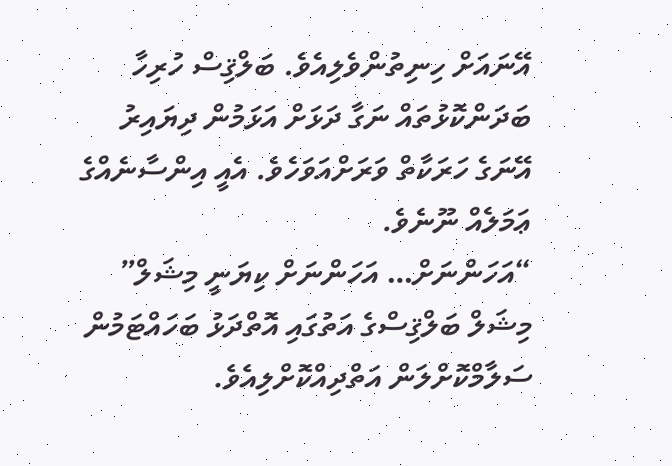އޭނައަށް ހިނިތުންވެލިއެވެ. ބަލްޤިސް ހުރިހާ ބަދަންކޮޅުތައް ނަގާ ދަޅަށް އަޅަމުން ދިޔައިރު އޭނަގެ ހަރަކާތް ވަރަށްއަވަހެވެ. އެއީ އިންސާނެއްގެ ޢަމަލެއް ނޫނެވެ.
“އަހަންނަށް… އަހަންނަށް ކިޔަނީ މިޝަލް” މިޝަލް ބަލްޤިސްގެ އަތުގައި އޮތްދަޅު ބަހައްޓަމުން ސަލާމްކޮށްލަން އަތްދިއްކޮށްލިއެވެ.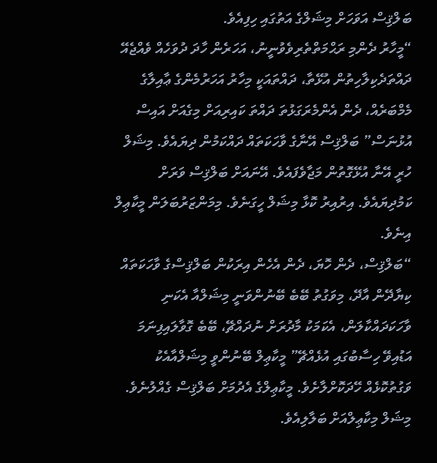ބަލްޤިސް އަވަހަށް މިޝަލްގެ އަތުގައި ހިފިއެވެ.
“މީހާރު ދެންމި ރަޙްމަތްތެރިވެވުނީނު، އަހަރެން ހާދަ ދުވަހެއް ވެއްޖެއޭ ދައްތަދެކިލާހިތުން އުޅޭތާ، ދައްތައަކީ މިހާރު އަހަރުމެންގެ ޢާއިލާގެ މެމްބަރެއް، ދެން އެންމެރަގަޅުތަ ދައްތަ ކައިރިއަށް މިގެއަށް އައިސް އުޅުނަސް” ބަލްޤިސް އޭނާގެ ވާހަކަތައް ދައްކަމުން ދިޔައެވެ. މިޝަލް ހުރީ އޭނާ އުޅޭގޮތުން މަޖާވެފައެވެ. އޭނައަށް ބަލްޤިސް ވަރަށް ކަމުދިޔައެވެ. އިރުއިރު ކޮޅާ މިޝަލް ހީގަނެވެ. މިމަންޒަރުބަލަން މީކާޢިލް އިނެވެ.
“ބަލްޤިސް، ދެން ހޮޔަ، ދެން އެހެން އިރަކުން ބަލްޤިސްގެ ވާހަކަތައް ކިޔާދޭން އާދޭ، މިވަގުތު ބޭބެ ބޭނުންވަނީ މިޝަލްއާ އެކަނި ވާހަކަދައްކާލަން، އެކަމަކު މާދުރަށް ނުދައްޗޭ، ބޭބެ ގޮވާލައިފިނަމަ އަޑުއިވޭ ހިސާބުގައި އުޅެއްޗޭ” މީކާޢިލް ބޭނުންވީ މިޝަލްއާއެކު ވަގުތުކޮޅެއް ހޭދަކޮށްލާށެވެ. މީކާޢިލްގެ އެދުމަށް ބަލްޤިސް ގެއްލުނެވެ. މިޝަލް މިކާޢިލްއަށް ބަލާލިއެވެ.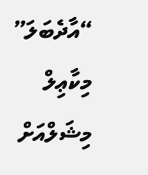“އާދެބަލަ” މިކާޢިލް މިޝަލްއަށް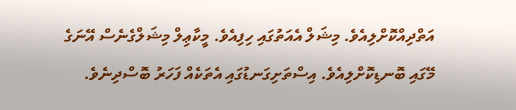އަތްދިއްކޮށްލިއެވެ. މިޝަލް އެއަތުގައި ހިފިއެވެ. މީކާޢިލް މިޝަލްގެނެސް އޭނަގެ މޭގައި ބޮނޑިކޮށްލިއެވެ. އިސްތަށިގަނޑުގައި އެތަކެއް ފަހަރު ބޮސްދިނެވެ.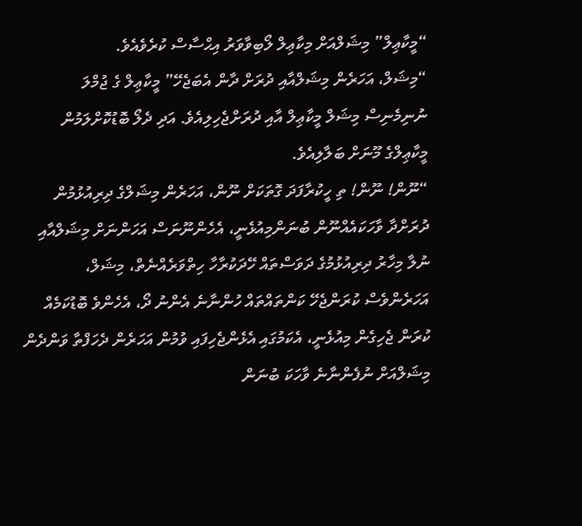“މީކާޢިލް” މިޝަލްއަށް މިކާޢިލް ލޯބިވާވަރު އިޙްސާސް ކުރެވެއެވެ.
“މިޝަލް، އަހަރެން މިޝަލްއާއި ދުރަށް ދާން އެބަޖެހޭ” މީކާޢިލް ގެ ޖުމްލަ ނުނިމެނިސް މިޝަލް މީކާޢިލް އާއި ދުރަށްޖެހިލިއެވެ. އަދި ދެލޯ ބޮޑުކޮށްލަމުން މީކާޢިލްގެ މޫނަށް ބަލާލިއެވެ.
“ނޫން! ނޫން! ތި ހީކުރާފަދަ ގޮތަކަށް ނޫން، އަހަރެން މިޝަލްގެ ދިރިއުޅުމުން ދުރަށްދާ ވާހަކައެއްނޫން ބުނަންމިއުޅެނީ، އެހެންނޫނަސް އަހަންނަށް މިޝަލްއާއި ނުލާ މިހާރު ދިރިއުޅުމުގެ ދަވަސްތައް ހޭދަކުރާހާ ހިތްވަރެއްނެތް، މިޝަލް، އަހަރެންވެސް ކުރަންޖެހޭ ކަންތައްތައް ހުންނާނެ އެންނު ދޯ، އެހެންވެ ބޮޑުކަމެއް ކުރަން ޖެހިގެން މިއުޅެނީ، އެކަމުގައި އެޅެންޖެހިފައި ވުމުން އަހަރެން ދެހަފްތާ ވަންދެން މިޝަލްއަށް ނުފެންނާނެ ވާހަކަ ބުނަން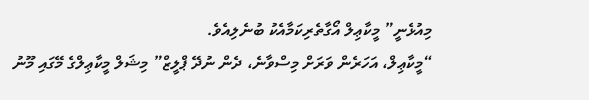މިއުޅެނީ” މީކާޢިލް އޯގާތެރިކަމާއެކު ބުނެލިއެވެ.
“މީކާޢިލް، އަހަރެން ވަރަށް މިސްވާނެ، ދެން ނުދޭ ޕްލީޒް” މިޝަލް މީކާޢިލްގެ މޭގައި މޫނު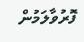ފޮރުވާލަމުން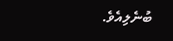ބުނެލިއެވެ.